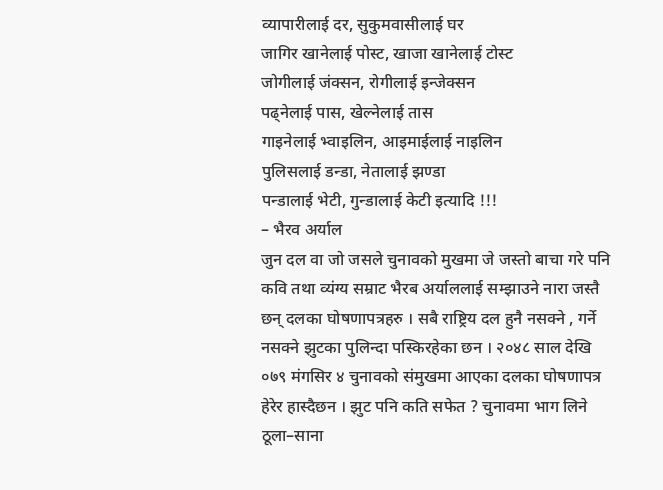व्यापारीलाई दर, सुकुमवासीलाई घर
जागिर खानेलाई पोस्ट, खाजा खानेलाई टोस्ट
जोगीलाई जंक्सन, रोगीलाई इन्जेक्सन
पढ्नेलाई पास, खेल्नेलाई तास
गाइनेलाई भ्वाइलिन, आइमाईलाई नाइलिन
पुलिसलाई डन्डा, नेतालाई झण्डा
पन्डालाई भेटी, गुन्डालाई केटी इत्यादि !!!
– भैरव अर्याल
जुन दल वा जो जसले चुनावको मुखमा जे जस्तो बाचा गरे पनि कवि तथा व्यंग्य सम्राट भैरब अर्याललाई सम्झाउने नारा जस्तै छन् दलका घोषणापत्रहरु । सबै राष्ट्रिय दल हुनै नसक्ने , गर्ने नसक्ने झुटका पुलिन्दा पस्किरहेका छन । २०४८ साल देखि ०७९ मंगसिर ४ चुनावको संमुखमा आएका दलका घोषणापत्र हेरेर हास्दैछन । झुट पनि कति सफेत ? चुनावमा भाग लिने ठूला–साना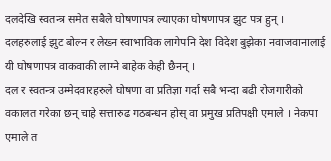दलदेखि स्वतन्त्र समेत सबैले घोषणापत्र ल्याएका घोषणापत्र झुट पत्र हुन् । दलहरुलाई झुट बोल्न र लेख्न स्वाभाविक लागेपनि देश विदेश बुझेका नवाजवानालाई यी घोषणापत्र वाकवाकी लाग्ने बाहेक केही छैनन् ।
दल र स्वतन्त्र उम्मेदवारहरुले घोषणा वा प्रतिज्ञा गर्दा सबै भन्दा बढी रोजगारीको वकालत गरेका छन् चाहे सत्तारुढ गठबन्धन होस् वा प्रमुख प्रतिपक्षी एमाले । नेकपा एमाले त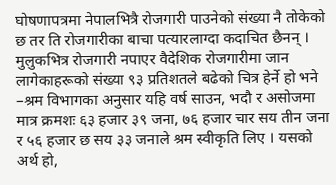घोषणापत्रमा नेपालभित्रै रोजगारी पाउनेको संख्या नै तोकेको छ तर ति रोजगारीका बाचा पत्यारलाग्दा कदाचित छैनन् । मुलुकभित्र रोजगारी नपाएर वैदेशिक रोजगारीमा जान लागेकाहरूको संख्या ९३ प्रतिशतले बढेको चित्र हेर्ने हो भने –श्रम विभागका अनुसार यहि वर्ष साउन, भदौ र असोजमा मात्र क्रमशः ६३ हजार ३९ जना, ७६ हजार चार सय तीन जना र ५६ हजार छ सय ३३ जनाले श्रम स्वीकृति लिए । यसको अर्थ हो,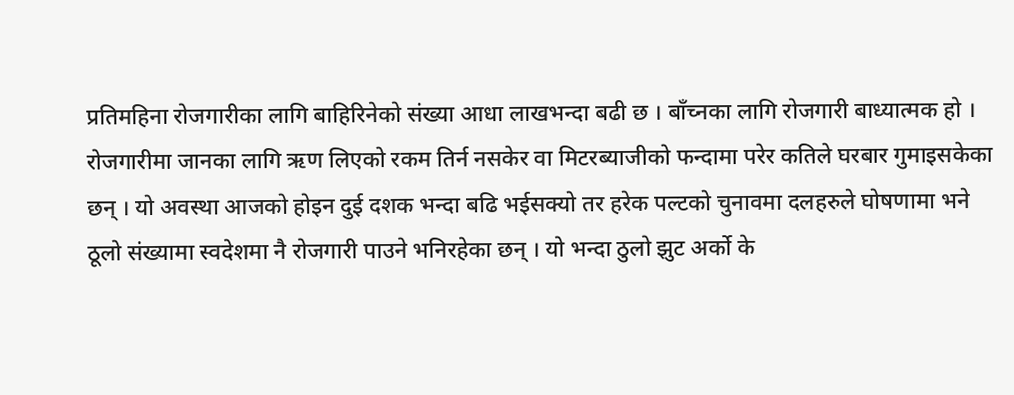प्रतिमहिना रोजगारीका लागि बाहिरिनेको संख्या आधा लाखभन्दा बढी छ । बाँच्नका लागि रोजगारी बाध्यात्मक हो । रोजगारीमा जानका लागि ऋण लिएको रकम तिर्न नसकेर वा मिटरब्याजीको फन्दामा परेर कतिले घरबार गुमाइसकेका छन् । यो अवस्था आजको होइन दुई दशक भन्दा बढि भईसक्यो तर हरेक पल्टको चुनावमा दलहरुले घोषणामा भने ठूलो संख्यामा स्वदेशमा नै रोजगारी पाउने भनिरहेका छन् । यो भन्दा ठुलो झुट अर्को के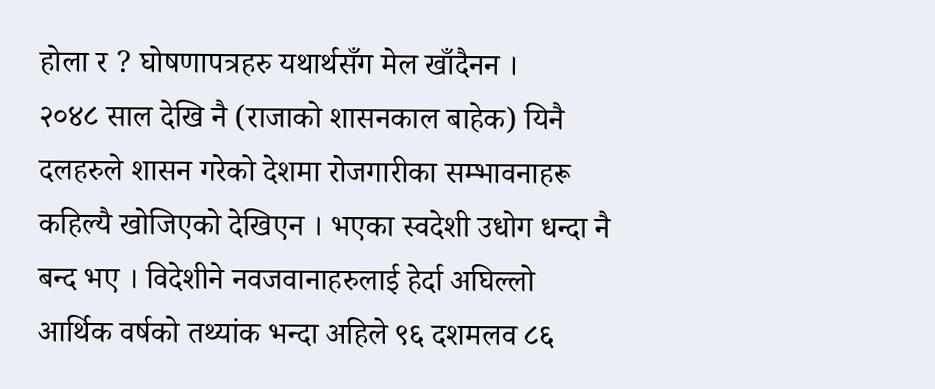होला र ? घोषणापत्रहरु यथार्थसँग मेल खाँदैनन ।
२०४८ साल देखि नै (राजाको शासनकाल बाहेक) यिनै दलहरुले शासन गरेको देशमा रोजगारीका सम्भावनाहरू कहिल्यै खोजिएको देखिएन । भएका स्वदेशी उधोग धन्दा नै बन्द भए । विदेशीने नवजवानाहरुलाई हेर्दा अघिल्लो आर्थिक वर्षको तथ्यांक भन्दा अहिले ९६ दशमलव ८६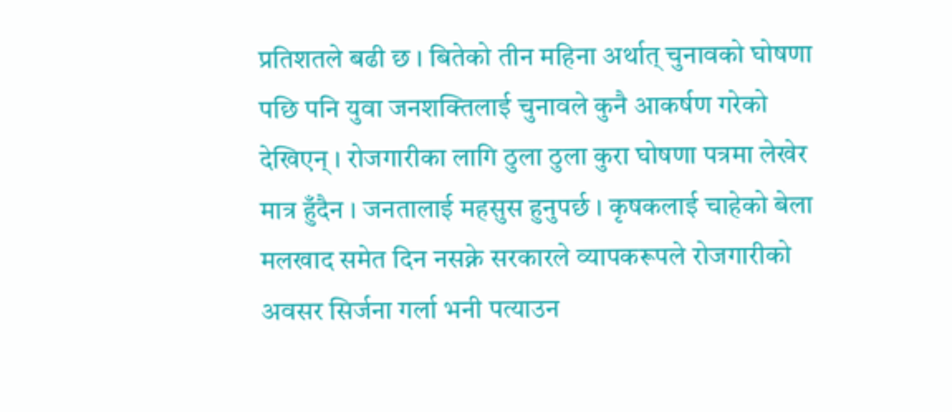प्रतिशतले बढी छ । बितेको तीन महिना अर्थात् चुनावको घोषणा पछि पनि युवा जनशक्तिलाई चुनावले कुनै आकर्षण गरेको देखिएन् । रोजगारीका लागि ठुला ठुला कुरा घोषणा पत्रमा लेखेर मात्र हुँदैन । जनतालाई महसुस हुनुपर्छ । कृषकलाई चाहेको बेला मलखाद समेत दिन नसक्ने सरकारले व्यापकरूपले रोजगारीको अवसर सिर्जना गर्ला भनी पत्याउन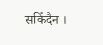सकिँदैन ।